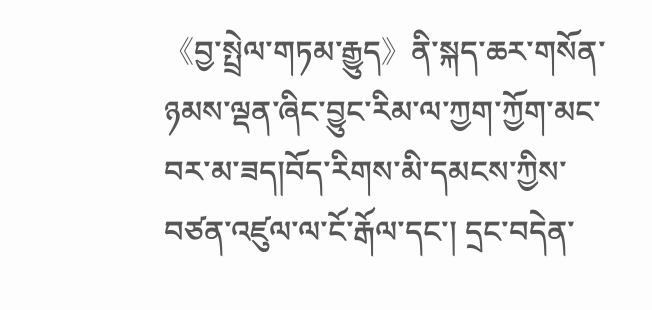《བྱ་སྤྲེལ་གཏམ་རྒྱུད》ནི་སྐད་ཆར་གསོན་ཉམས་ལྡན་ཞིང་བྱུང་རིམ་ལ་ཀྱག་ཀྱོག་མང་བར་མ་ཟད།བོད་རིགས་མི་དམངས་ཀྱིས་བཙན་འཛུལ་ལ་ངོ་རྒོལ་དང་། དྲང་བདེན་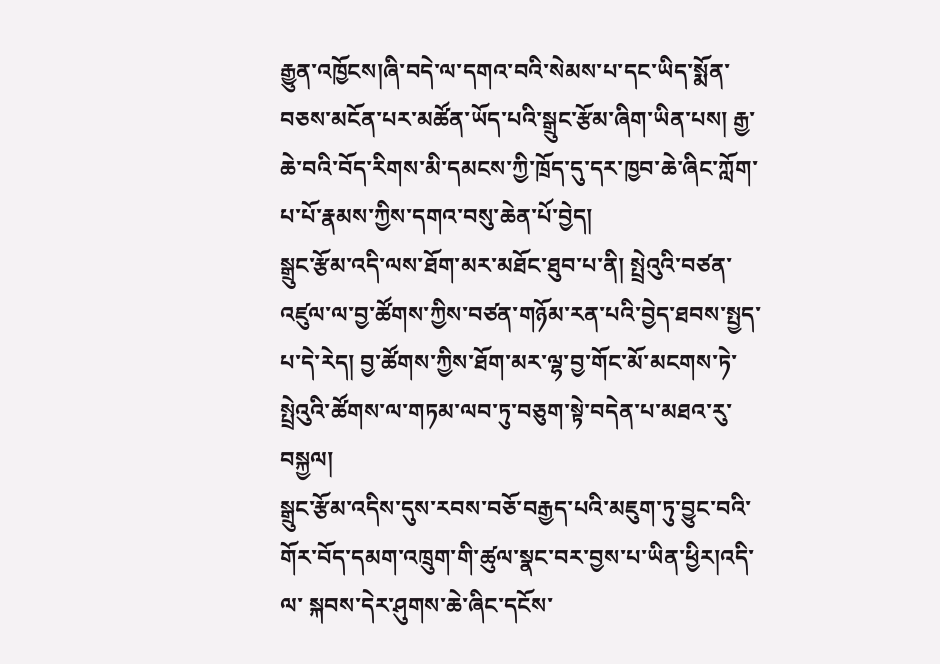རྒྱུན་འཁྱོངས།ཞི་བདེ་ལ་དགའ་བའི་སེམས་པ་དང་ཡིད་སྨོན་བཅས་མངོན་པར་མཚོན་ཡོད་པའི་སྒྲུང་རྩོམ་ཞིག་ཡིན་པས། རྒྱ་ཆེ་བའི་བོད་རིགས་མི་དམངས་ཀྱི་ཁྲོད་དུ་དར་ཁྱབ་ཆེ་ཞིང་ཀློག་པ་པོ་རྣམས་ཀྱིས་དགའ་བསུ་ཆེན་པོ་བྱེད།
སྒྲུང་རྩོམ་འདི་ལས་ཐོག་མར་མཐོང་ཐུབ་པ་ནི། སྤྲེའུའི་བཙན་འཛུལ་ལ་བྱ་ཚོགས་ཀྱིས་བཙན་གཉོམ་རན་པའི་བྱེད་ཐབས་སྤྱད་པ་དེ་རེད། བྱ་ཚོགས་ཀྱིས་ཐོག་མར་ལྷ་བྱ་གོང་མོ་མངགས་ཏེ་སྤྲེའུའི་ཚོགས་ལ་གཏམ་ལབ་ཏུ་བཅུག་སྟེ་བདེན་པ་མཐའ་རུ་བསྐྱལ།
སྒྲུང་རྩོམ་འདིས་དུས་རབས་བཅོ་བརྒྱད་པའི་མཇུག་ཏུ་བྱུང་བའི་གོར་བོད་དམག་འཁྲུག་གི་ཚུལ་སྣང་བར་བྱས་པ་ཡིན་ཕྱིར།འདི་ལ་ སྐབས་དེར་ཤུགས་ཆེ་ཞིང་དངོས་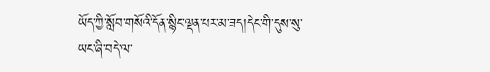ཡོད་ཀྱི་སློབ་གསོའི་དོན་སྙིང་ལྡན་པར་མ་ཟད།དེང་གི་དུས་སུ་ཡང་ཞི་བདེ་ལ་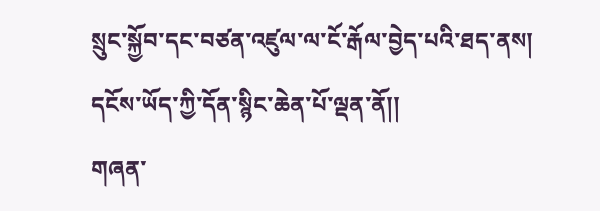སྲུང་སྐྱོབ་དང་བཙན་འཛུལ་ལ་ངོ་རྒོལ་བྱེད་པའི་ཐད་ནས། དངོས་ཡོད་ཀྱི་དོན་སྙིང་ཆེན་པོ་ལྡན་ནོ།།
གཞན་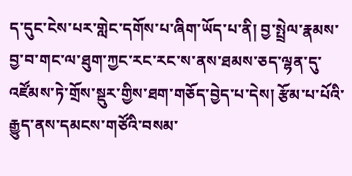ད་དུང་ངེས་པར་གླེང་དགོས་པ་ཞིག་ཡོད་པ་ནི། བྱ་སྤྲེལ་རྣམས་བྱ་བ་གང་ལ་ཐུག་ཀྱང་རང་རང་ས་ནས་ཐམས་ཅད་ལྷན་དུ་འཛོམས་ཏེ་གྲོས་སྡུར་གྱིས་ཐག་གཅོད་བྱེད་པ་དེས། རྩོམ་པ་པོའི་རྒྱུད་ནས་དམངས་གཙོའི་བསམ་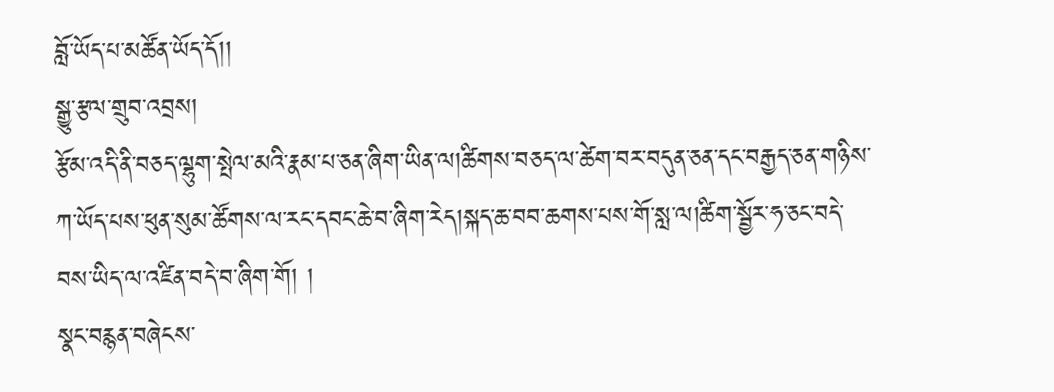བློ་ཡོད་པ་མཚོན་ཡོད་དོ།།
སྒྱུ་རྩལ་གྲུབ་འབྲས།
རྩོམ་འདི་ནི་བཅད་ལྷུག་སྤེལ་མའི་རྣམ་པ་ཅན་ཞིག་ཡིན་ལ།ཚིགས་བཅད་ལ་ཚེག་བར་བདུན་ཅན་དང་བརྒྱད་ཅན་གཉིས་ཀ་ཡོད་པས་ཕུན་སུམ་ཚོགས་ལ་རང་དབང་ཆེ་བ་ཞིག་རེད།སྐད་ཆ་བབ་ཆགས་པས་གོ་སླ་ལ།ཚིག་སྦྱོར་ཧ་ཅང་བདེ་བས་ཡིད་ལ་འཛིན་བདེ་བ་ཞིག་གོ། །
སྣང་བརྙན་བཞེངས་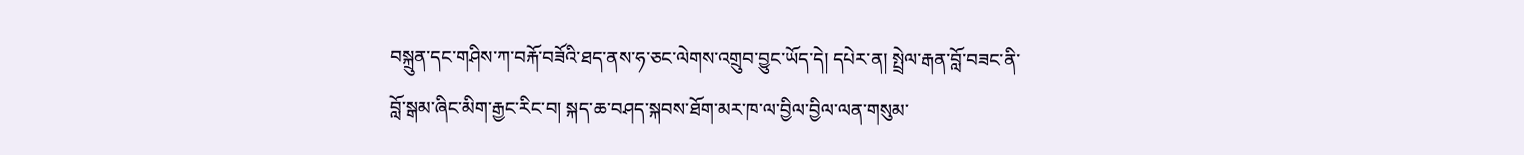བསྐྲུན་དང་གཤིས་ཀ་བརྐོ་བཟོའི་ཐད་ནས་ཧ་ཅང་ལེགས་འགྲུབ་བྱུང་ཡོད་དེ། དཔེར་ན། སྤྲེལ་རྒན་བློ་བཟང་ནི་བློ་སྒམ་ཞིང་མིག་རྒྱང་རིང་བ། སྐད་ཆ་བཤད་སྐབས་ཐོག་མར་ཁ་ལ་བྱིལ་བྱིལ་ལན་གསུམ་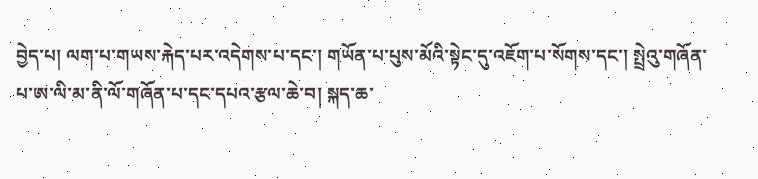བྱེད་པ། ལག་པ་གཡས་རྐེད་པར་འདེགས་པ་དང་། གཡོན་པ་པུས་མོའི་སྟེང་དུ་འཇོག་པ་སོགས་དང་། སྤྲེའུ་གཞོན་པ་ཨ་ལི་མ་ནི་ལོ་གཞོན་པ་དང་དཔའ་རྩལ་ཆེ་བ། སྐད་ཆ་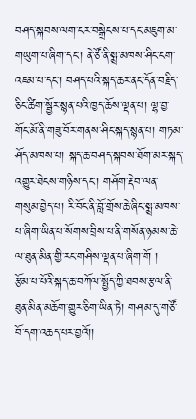བཤད་སྐབས་ལག་ངར་བསྒྲེངས་པ་དང་མཇུག་མ་གཡུག་པ་ཞིག་དང་། ནེ་ཙོ་ནི་སྨྲ་མཁས་ཤིང་ངག་འཇམ་པ་དང་། བཤད་པའི་སྐད་ཆར་ནང་དོན་བརྗིད་ཅིང་ཚིག་སྦྱོར་སྙན་པའི་ཁྱད་ཆོས་ལྡན་པ། ལྷ་བྱ་གོང་མོ་ནི་གཟུ་བོར་གནས་ཤིང་སྐད་སྙན་པ། གཏམ་ཤོད་མཁས་པ། སྐད་ཆ་བཤད་སྐབས་ཐོག་མར་སྐད་འགྱུར་ཐེངས་གཉིས་དང་། གཤོག་རྡེབ་ལན་གསུམ་བྱེད་པ། རི་བོང་ནི་བློ་གྲོས་ཆེ་ཞིང་སྨྲ་མཁས་པ་ཞིག་ཡིན་པ་སོགས་བྲིས་པ་ནི་གསོན་ཉམས་ཆེ་ལ་ཐུན་མིན་གྱི་རང་གཤིས་ལྡན་པ་ཞིག་གོ །
རྩོམ་པ་པོའི་སྐད་ཆ་བཀོལ་སྤྱོད་ཀྱི་ཐབས་རྩལ་ནི་ཐུན་མིན་མཆོག་གྱུར་ཅིག་ཡིན་ཏེ། གཤམ་དུ་གཙོ་བོ་དག་འཆད་པར་བྱའོ།།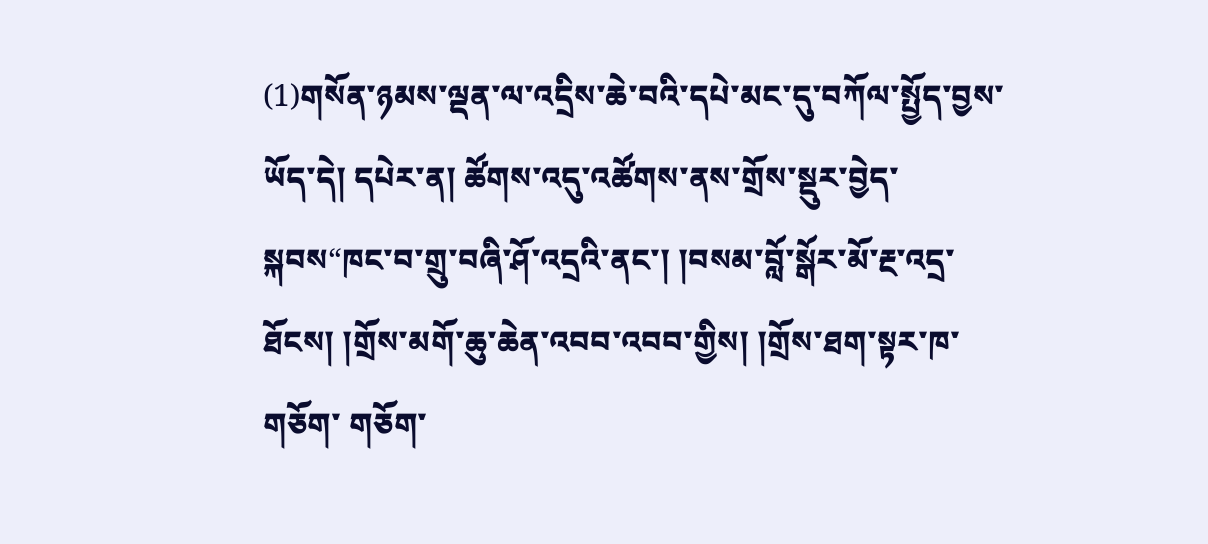(1)གསོན་ཉམས་ལྡན་ལ་འདྲིས་ཆེ་བའི་དཔེ་མང་དུ་བཀོལ་སྤྱོད་བྱས་ཡོད་དེ། དཔེར་ན། ཚོགས་འདུ་འཚོགས་ནས་གྲོས་སྡུར་བྱེད་སྐབས“ཁང་བ་གྲུ་བཞི་ཤོ་འདྲའི་ནང་། །བསམ་བློ་སྒོར་མོ་རྔ་འདྲ་ཐོངས། །གྲོས་མགོ་ཆུ་ཆེན་འབབ་འབབ་གྱིས། །གྲོས་ཐག་སྟར་ཁ་གཅོག་ གཅོག་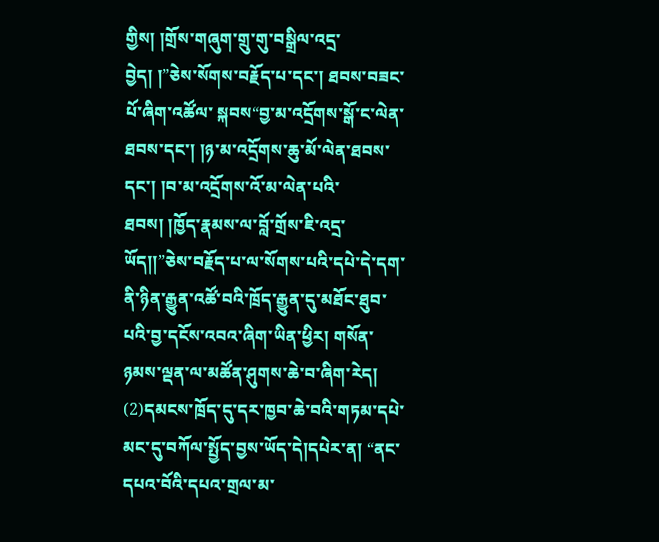གྱིས། །གྲོས་གཞུག་གྲུ་གུ་བསྒྲིལ་འདྲ་བྱེད། །”ཅེས་སོགས་བརྗོད་པ་དང་། ཐབས་བཟང་པོ་ཞིག་འཚོལ་ སྐབས“བྱ་མ་འདྲོགས་སྒོ་ང་ལེན་ཐབས་དང་། །ཉ་མ་འདྲོགས་ཆུ་མོ་ལེན་ཐབས་དང་། །བ་མ་འདྲོགས་འོ་མ་ལེན་པའི་ཐབས། །ཁྱོད་རྣམས་ལ་བློ་གྲོས་ཇི་འདྲ་ཡོད།།”ཅེས་བརྗོད་པ་ལ་སོགས་པའི་དཔེ་དེ་དག་ནི་ཉིན་རྒྱུན་འཚོ་བའི་ཁྲོད་རྒྱུན་དུ་མཐོང་ཐུབ་པའི་བྱ་དངོས་འབའ་ཞིག་ཡིན་ཕྱིར། གསོན་ཉམས་ལྡན་ལ་མཚོན་ཤུགས་ཆེ་བ་ཞིག་རེད།
(2)དམངས་ཁྲོད་དུ་དར་ཁྱབ་ཆེ་བའི་གཏམ་དཔེ་མང་དུ་བཀོལ་སྤྱོད་བྱས་ཡོད་དེ།དཔེར་ན། “ནང་དཔའ་བོའི་དཔའ་གྲལ་མ་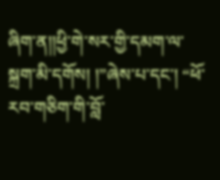ཞིག་ན།།ཕྱི་གེ་སར་གྱི་དམག་ལ་སྐྲག་མི་དགོས། །”ཞེས་པ་དང་། “ཕོ་རབ་གཅིག་གི་བློ་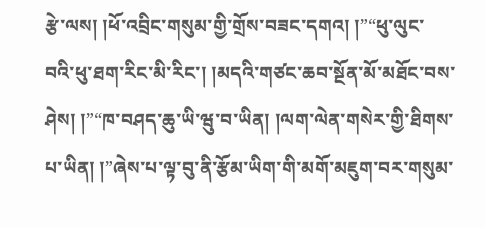རྩེ་ལས། །ཕོ་འབྲིང་གསུམ་གྱི་གྲོས་བཟང་དགའ། །”“ཕུ་ལུང་བའི་ཕུ་ཐག་རིང་མི་རིང་། །མདའི་གཙང་ཆབ་སྔོན་མོ་མཐོང་བས་ཤེས། །”“ཁ་བཤད་ཆུ་ཡི་ཝུ་བ་ཡིན། །ལག་ལེན་གསེར་གྱི་ཐིགས་པ་ཡིན། །”ཞེས་པ་ལྟ་བུ་ནི་རྩོམ་ཡིག་གི་མགོ་མཇུག་བར་གསུམ་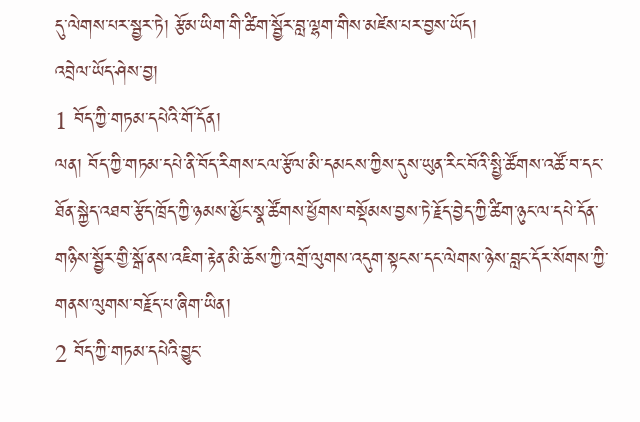དུ་ལེགས་པར་སྦྱར་ཏེ། རྩོམ་ཡིག་གི་ཚིག་སྦྱོར་བླ་ལྷག་གིས་མཛེས་པར་བྱས་ཡོད།
འབྲེལ་ཡོད་ཤེས་བྱ།
1 བོད་ཀྱི་གཏམ་དཔེའི་གོ་དོན།
ལན། བོད་ཀྱི་གཏམ་དཔེ་ནི་བོད་རིགས་ངལ་རྩོལ་མི་དམངས་ཀྱིས་དུས་ཡུན་རིང་བོའི་སྤྱི་ཚོགས་འཚོ་བ་དང་ཐོན་སྐྱེད་འཐབ་རྩོད་ཁྲོད་ཀྱི་ཉམས་མྱོང་སྣ་ཚོགས་ཕྱོགས་བསྡོམས་བྱས་ཏེ་རྗོད་བྱེད་ཀྱི་ཚིག་ཉུང་ལ་དཔེ་དོན་གཉིས་སྦྱོར་གྱི་སྒོ་ནས་འཇིག་རྟེན་མི་ཆོས་ཀྱི་འགྲོ་ལུགས་འདུག་སྟངས་དང་ལེགས་ཉེས་བླང་དོར་སོགས་ཀྱི་གནས་ལུགས་བརྗོད་པ་ཞིག་ཡིན།
2 བོད་ཀྱི་གཏམ་དཔེའི་བྱུང་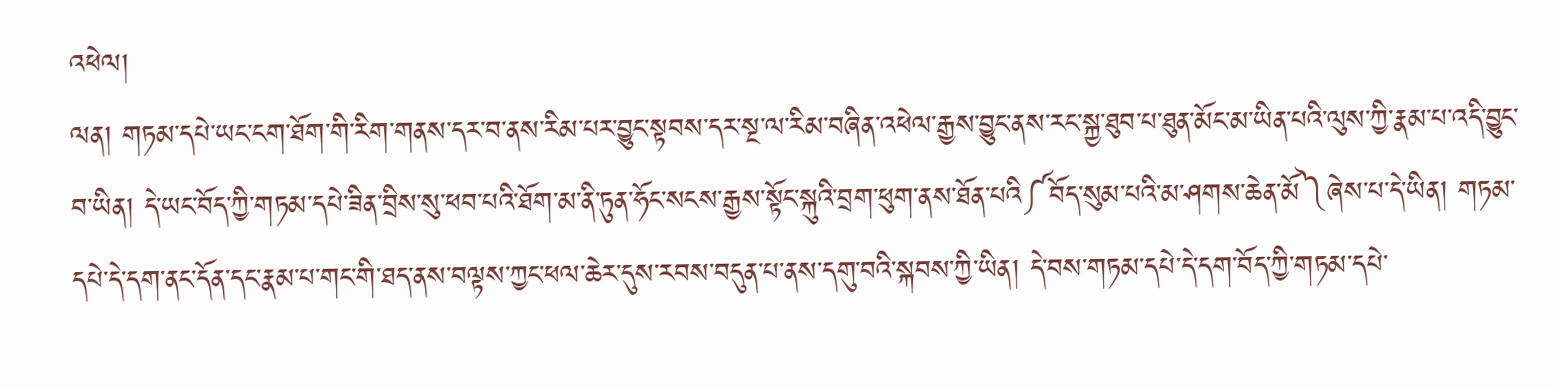འཕེལ།
ལན། གཏམ་དཔེ་ཡང་ངག་ཐོག་གི་རིག་གནས་དར་བ་ནས་རིམ་པར་བྱུང་སྟབས་དར་སྔ་ལ་རིམ་བཞིན་འཕེལ་རྒྱས་བྱུང་ནས་རང་སྐྱ་ཐུབ་པ་ཐུན་མོང་མ་ཡིན་པའི་ལུས་ཀྱི་རྣམ་པ་འདི་བྱུང་བ་ཡིན། དེ་ཡང་བོད་ཀྱི་གཏམ་དཔེ་ཟིན་བྲིས་སུ་ཕབ་པའི་ཐོག་མ་ནི་ཏུན་ཧོང་སངས་རྒྱས་སྟོང་སྐུའི་བྲག་ཕུག་ནས་ཐོན་པའི༼བོད་སུམ་པའི་མ་ཤགས་ཆེན་མོ༽ཞེས་པ་དེ་ཡིན། གཏམ་དཔེ་དེ་དག་ནང་དོན་དང་རྣམ་པ་གང་གི་ཐད་ནས་བལྟས་ཀྱང་ཕལ་ཆེར་དུས་རབས་བདུན་པ་ནས་དགུ་བའི་སྐབས་ཀྱི་ཡིན། དེ་བས་གཏམ་དཔེ་དེ་དག་བོད་ཀྱི་གཏམ་དཔེ་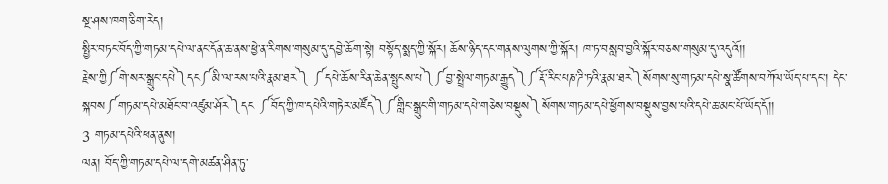སྔ་ཤས་ཁག་ཅིག་རེད།
སྤྱིར་བཏང་བོད་ཀྱི་གཏམ་དཔེ་ལ་ནང་དོན་ཆ་ནས་ཕྱེ་ན་རིགས་གསུམ་དུ་དབྱེ་ཆོག་སྟེ། བསྟོད་སྨད་ཀྱི་སྐོར། ཆོས་ཉིད་དང་གནས་ལུགས་ཀྱི་སྐོར། ཁ་ཏ་བསླབ་བྱའི་སྐོར་བཅས་གསུམ་དུ་འདུའོ།།
རྗེས་ཀྱི༼གེ་སར་སྒྲུང་དཔེ༽དང༼མི་ལ་རས་པའི་རྣམ་ཐར༽ ༼དཔེ་ཆོས་རིན་ཆེན་སྤུངས་པ༽༼བྱ་སྤྲེལ་གཏམ་རྒྱུད༽༼རྡོ་རིང་པཎ་ཌི་ཏའི་རྣམ་ཐར༽སོགས་སུ་གཏམ་དཔེ་སྣ་ཚོགས་བཀོལ་ཡོད་པ་དང་། དེང་སྐབས༼གཏམ་དཔེ་མཐོང་བ་འཛུམ་ཤོར༽དང ༼བོད་ཀྱི་ཁ་དཔེའི་གཏེར་མཛོད༽༼གླིང་སྒྲུང་གི་གཏམ་དཔེ་གཅེས་བསྡུས༽སོགས་གཏམ་དཔེ་ཕྱོགས་བསྡུས་བྱས་པའི་དཔེ་ཆ་མང་པོ་ཡོད་དོ།།
3 གཏམ་དཔེའི་ཕན་ནུས།
ལན། བོད་ཀྱི་གཏམ་དཔེ་ལ་དགེ་མཚན་ཤིན་ཏུ་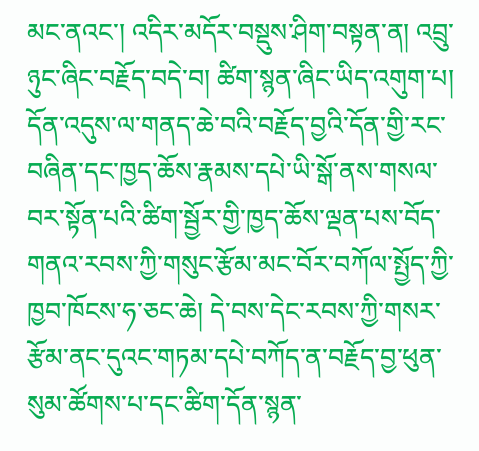མང་ནའང་། འདིར་མདོར་བསྡུས་ཤིག་བསྟན་ན། འབྲུ་ཉུང་ཞིང་བརྗོད་བདེ་བ། ཚིག་སྙན་ཞིང་ཡིད་འགུག་པ། དོན་འདུས་ལ་གནད་ཆེ་བའི་བརྗོད་བྱའི་དོན་གྱི་རང་བཞིན་དང་ཁྱད་ཆོས་རྣམས་དཔེ་ཡི་སྒོ་ནས་གསལ་བར་སྟོན་པའི་ཚིག་སྦྱོར་གྱི་ཁྱད་ཆོས་ལྡན་པས་བོད་གནའ་རབས་ཀྱི་གསུང་རྩོམ་མང་བོར་བཀོལ་སྤྱོད་ཀྱི་ཁྱབ་ཁོངས་ཧ་ཅང་ཆེ། དེ་བས་དེང་རབས་ཀྱི་གསར་རྩོམ་ནང་དུའང་གཏམ་དཔེ་བཀོད་ན་བརྗོད་བྱ་ཕུན་སུམ་ཚོགས་པ་དང་ཚིག་དོན་སྙན་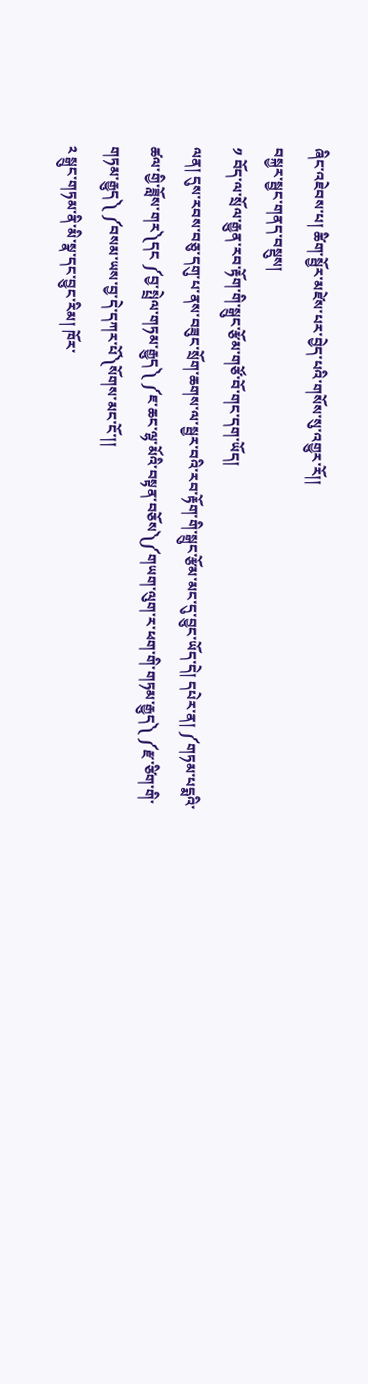ཞིང་འཇེབས་པ། ཚིག་སྦྱོར་མཛེས་པར་བྱེད་པའི་གསོས་སུ་འགྱུར་རོ།།
བསྐྱར་སྦྱང་གནད་བསྡུས།
༡ བོད་ལ་སྲོལ་རྒྱུན་རབ་རྟོག་གི་སྒྲུང་རྩོམ་གཙོ་བོ་གང་དག་ཡོད།
ལན། དུས་རབས་བཅུ་དགུ་པ་ནས་བཟུང་སྲོག་ཆགས་ལ་སྦྱར་བའི་རབ་རྟོག་གི་སྒྲུང་རྩོམ་མང་དུ་བྱུང་ཡོད་དེ། དཔེར་ན། ༼གཏམ་པདྨའི་ཚལ་གྱི་ཟློས་གར༽དང ༼བྱ་སྤྲེལ་གཏམ་རྒྱུད༽ ༼ཇ་ཆང་ལྷ་མོའི་བསྟན་བཅོས༽༼གཡག་ལུག་ར་ཕག་གི་གཏམ་རྒྱུད༽ ༼རྫ་ཙིག་གི་གཏམ་རྒྱུད༽ ༼བསམ་ཡས་བྱ་དེ་དཀར་པོ༽སོགས་མང་ངོ་།།
༢ སྒྲུང་གཏམ་ནི་མི་སྣ་དང་བྱུང་རིམ། ཁོར་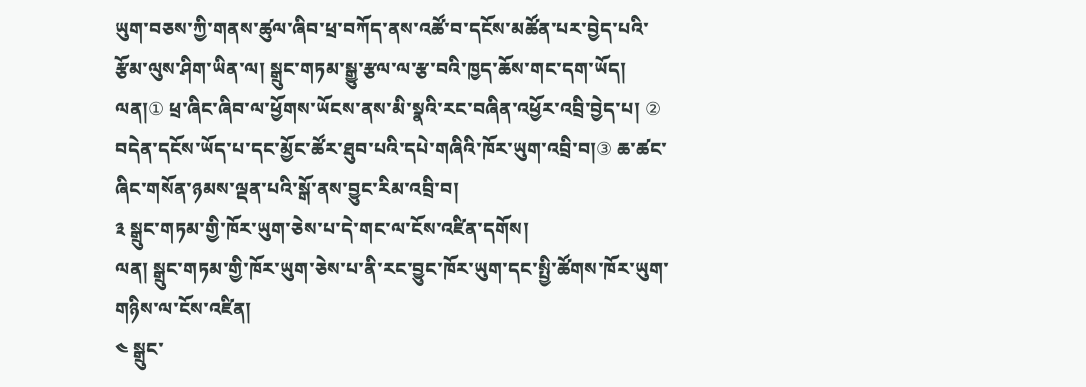ཡུག་བཅས་ཀྱི་གནས་ཚུལ་ཞིབ་ཕྲ་བཀོད་ནས་འཚོ་བ་དངོས་མཚོན་པར་བྱེད་པའི་རྩོམ་ལུས་ཤིག་ཡིན་ལ། སྒྲུང་གཏམ་སྒྱུ་རྩལ་ལ་རྩ་བའི་ཁྱད་ཆོས་གང་དག་ཡོད།
ལན།① ཕྲ་ཞིང་ཞིབ་ལ་ཕྱོགས་ཡོངས་ནས་མི་སྣའི་རང་བཞིན་འཕྱོར་འབྲི་བྱེད་པ། ② བདེན་དངོས་ཡོད་པ་དང་མྱོང་ཚོར་ཐུབ་པའི་དཔེ་གཞིའི་ཁོར་ཡུག་འབྲི་བ།③ ཆ་ཚང་ཞིང་གསོན་ཉམས་ལྡན་པའི་སྒོ་ནས་བྱུང་རིམ་འབྲི་བ།
༣ སྒྲུང་གཏམ་གྱི་ཁོར་ཡུག་ཅེས་པ་དེ་གང་ལ་ངོས་འཛིན་དགོས།
ལན། སྒྲུང་གཏམ་གྱི་ཁོར་ཡུག་ཅེས་པ་ནི་རང་བྱུང་ཁོར་ཡུག་དང་སྤྱི་ཚོགས་ཁོར་ཡུག་གཉིས་ལ་ངོས་འཛིན།
༤ སྒྲུང་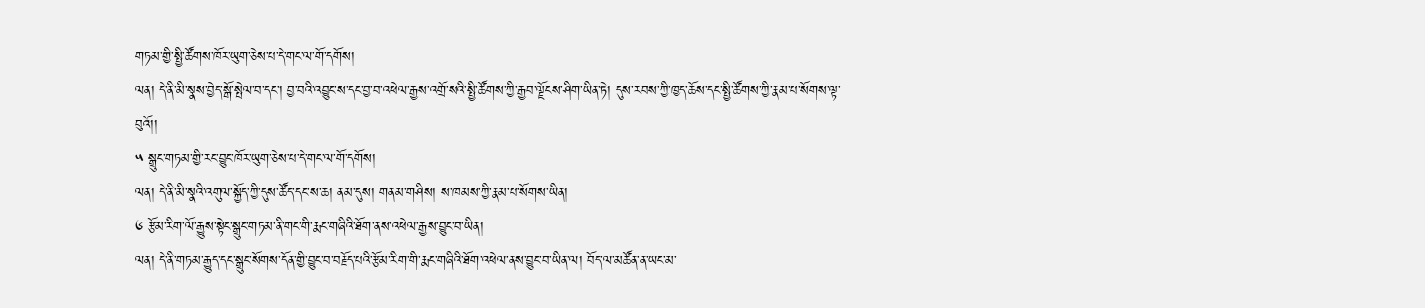གཏམ་གྱི་སྤྱི་ཚོགས་ཁོར་ཡུག་ཅེས་པ་དེ་གང་ལ་གོ་དགོས།
ལན། དེ་ནི་མི་སྣས་བྱེད་སྒོ་སྤེལ་བ་དང་། བྱ་བའི་འབྱུང་ས་དང་བྱ་བ་འཕེལ་རྒྱས་འགྲོ་སའི་སྤྱི་ཚོགས་ཀྱི་རྒྱབ་ལྗོངས་ཤིག་ཡིན་ཏེ། དུས་རབས་ཀྱི་ཁྱད་ཆོས་དང་སྤྱི་ཚོགས་ཀྱི་རྣམ་པ་སོགས་ལྟ་བུའོ།།
༥ སྒྲུང་གཏམ་གྱི་རང་བྱུང་ཁོར་ཡུག་ཅེས་པ་དེ་གང་ལ་གོ་དགོས།
ལན། དེ་ནི་མི་སྣའི་འགུལ་སྐྱོད་ཀྱི་དུས་ཚོད་དང་ས་ཆ། ནམ་དུས། གནམ་གཤིས། ས་ཁམས་ཀྱི་རྣམ་པ་སོགས་ཡིན།
༦ རྩོམ་རིག་ལོ་རྒྱུས་སྟེང་སྒྲུང་གཏམ་ནི་གང་གི་རྨང་གཞིའི་ཐོག་ནས་འཕེལ་རྒྱས་བྱུང་བ་ཡིན།
ལན། དེ་ནི་གཏམ་རྒྱུད་དང་སྒྲུང་སོགས་དོན་གྱི་བྱུང་བ་བརྗོད་པའི་རྩོམ་རིག་གི་རྨང་གཞིའི་ཐོག་འཕེལ་ནས་བྱུང་བ་ཡིན་ལ། བོད་ལ་མཚོན་ན་ཡང་མ་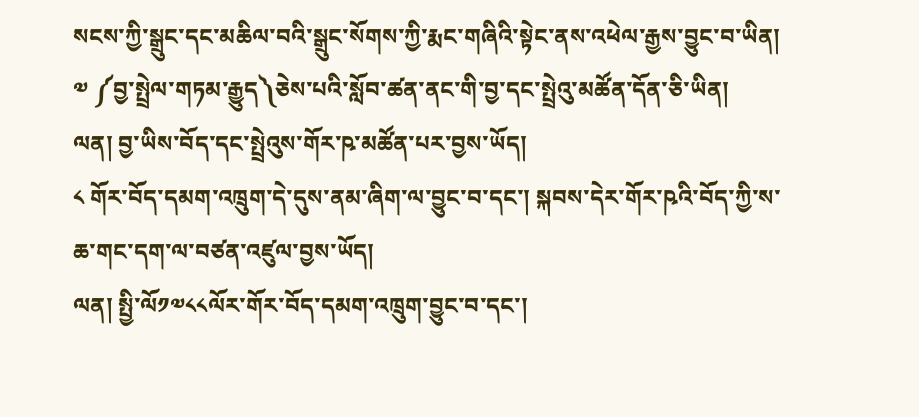སངས་ཀྱི་སྒྲུང་དང་མཆིལ་བའི་སྒྲུང་སོགས་ཀྱི་རྨང་གཞིའི་སྟེང་ནས་འཕེལ་རྒྱས་བྱུང་བ་ཡིན།
༧ ༼བྱ་སྤྲེལ་གཏམ་རྒྱུད༽ཅེས་པའི་སློབ་ཚན་ནང་གི་བྱ་དང་སྤྲེའུ་མཚོན་དོན་ཅི་ཡིན།
ལན། བྱ་ཡིས་བོད་དང་སྤྲེའུས་གོར་ཥ་མཚོན་པར་བྱས་ཡོད།
༨ གོར་བོད་དམག་འཁྲུག་དེ་དུས་ནམ་ཞིག་ལ་བྱུང་བ་དང་། སྐབས་དེར་གོར་ཥའི་བོད་ཀྱི་ས་ཆ་གང་དག་ལ་བཙན་འཛུལ་བྱས་ཡོད།
ལན། སྤྱི་ལོ༡༧༨༨ལོར་གོར་བོད་དམག་འཁྲུག་བྱུང་བ་དང་།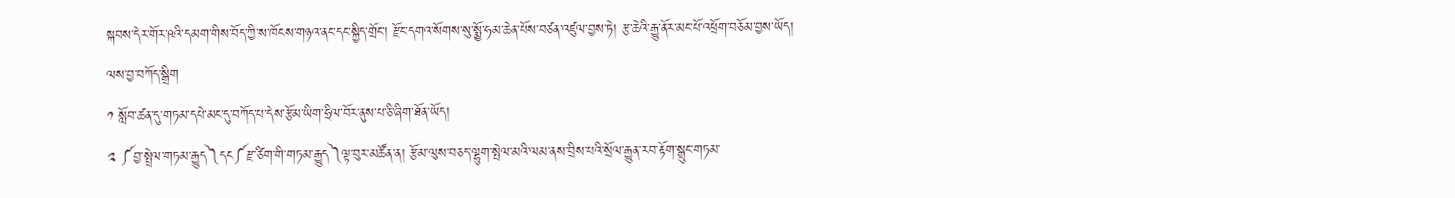སྐབས་དེར་གོར་ཥའི་དམག་གིས་བོད་ཀྱི་ས་ཁོངས་གཉའ་ནང་དང་སྐྱིད་གྲོང་། རྫོང་དགའ་སོགས་སུ་སྨྱོ་ཧམ་ཆེན་པོས་བཙན་འཛུལ་བྱས་ཏེ། རྩ་ཆེའི་རྒྱུ་ནོར་མང་པོ་འཕྲོག་བཅོམ་བྱས་ཡོད།
ལས་བྱ་བཀོད་སྒྲིག
༡ སློབ་ཚན་དུ་གཏམ་དཔེ་མང་དུ་བཀོད་པ་དེས་རྩོམ་ཡིག་ཧྲིལ་བོར་ནུས་པ་ཅི་ཞིག་ཐོན་ཡོད།
༢ ༼བྱ་སྤྲེལ་གཏམ་རྒྱུད༽དང༼རྫ་ཙིག་གི་གཏམ་རྒྱུད༽ལྟ་བུར་མཚོན་ན། རྩོམ་ལུས་བཅད་ལྷུག་སྤེལ་མའི་ལམ་ནས་བྲིས་པའི་སྲོལ་རྒྱུན་རབ་རྟོག་སྒྲུང་གཏམ་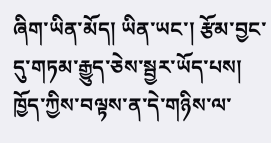ཞིག་ཡིན་མོད། ཡིན་ཡང་། རྩོམ་བྱང་དུ་གཏམ་རྒྱུད་ཅེས་སྦྱར་ཡོད་པས། ཁྱོད་ཀྱིས་བལྟས་ན་དེ་གཉིས་ལ་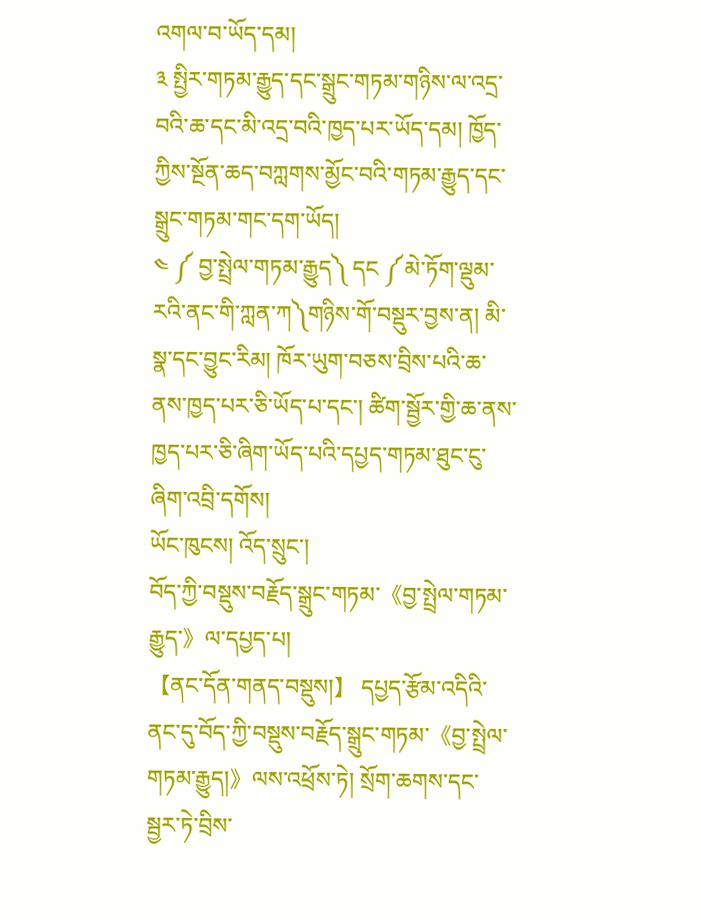འགལ་བ་ཡོད་དམ།
༣ སྤྱིར་གཏམ་རྒྱུད་དང་སྒྲུང་གཏམ་གཉིས་ལ་འདྲ་བའི་ཆ་དང་མི་འདྲ་བའི་ཁྱད་པར་ཡོད་དམ། ཁྱོད་ཀྱིས་སྔོན་ཆད་བཀླགས་མྱོང་བའི་གཏམ་རྒྱུད་དང་སྒྲུང་གཏམ་གང་དག་ཡོད།
༤ ༼ བྱ་སྤྲེལ་གཏམ་རྒྱུད༽ དང ༼མེ་ཏོག་ལྡུམ་རའི་ནང་གི་ཀླན་ཀ༽གཉིས་གོ་བསྡུར་བྱས་ན། མི་སྣ་དང་བྱུང་རིམ། ཁོར་ཡུག་བཅས་བྲིས་པའི་ཆ་ནས་ཁྱད་པར་ཅི་ཡོད་པ་དང་། ཚིག་སྦྱོར་གྱི་ཆ་ནས་ཁྱད་པར་ཅི་ཞིག་ཡོད་པའི་དཔྱད་གཏམ་ཐུང་ངུ་ཞིག་འབྲི་དགོས།
ཡོང་ཁུངས། འོད་སྲུང་།
བོད་ཀྱི་བསྡུས་བརྗོད་སྒྲུང་གཏམ་《བྱ་སྤྲེལ་གཏམ་རྒྱུད་》ལ་དཔྱད་པ།
【ནང་དོན་གནད་བསྡུས།】 དཔྱད་རྩོམ་འདིའི་ནང་དུ་བོད་ཀྱི་བསྡུས་བརྗོད་སྒྲུང་གཏམ་《བྱ་སྤྲེལ་གཏམ་རྒྱུད།》ལས་འཕྲོས་ཏེ། སྲོག་ཆགས་དང་སྦྱར་ཏེ་བྲིས་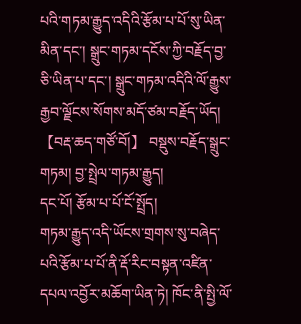པའི་གཏམ་རྒྱུད་འདིའི་རྩོམ་པ་པོ་སུ་ཡིན་མིན་དང་། སྒྲུང་གཏམ་དངོས་ཀྱི་བརྗོད་བྱ་ཅི་ཡིན་པ་དང་། སྒྲུང་གཏམ་འདིའི་ལོ་རྒྱུས་རྒྱབ་ལྗོངས་སོགས་མདོ་ཙམ་བརྗོད་ཡོད།
【བརྡ་ཆད་གཙོ་བོ།】 བསྡུས་བརྗོད་སྒྲུང་གཏམ། བྱ་སྤྲེལ་གཏམ་རྒྱུད།
དང་པོ། རྩོམ་པ་པོ་ངོ་སྤྲོད།
གཏམ་རྒྱུད་འདི་ཡོངས་གྲགས་སུ་བཞེད་པའི་རྩོམ་པ་པོ་ནི་རྡོ་རིང་བསྟན་འཛིན་དཔལ་འབྱོར་མཆོག་ཡིན་ཏེ། ཁོང་ནི་སྤྱི་ལོ་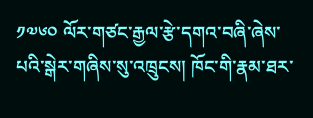༡༧༦༠ ལོར་གཙང་རྒྱལ་རྩེ་དགའ་བཞི་ཞེས་པའི་སྒེར་གཞིས་སུ་འཁྲུངས། ཁོང་གི་རྣམ་ཐར་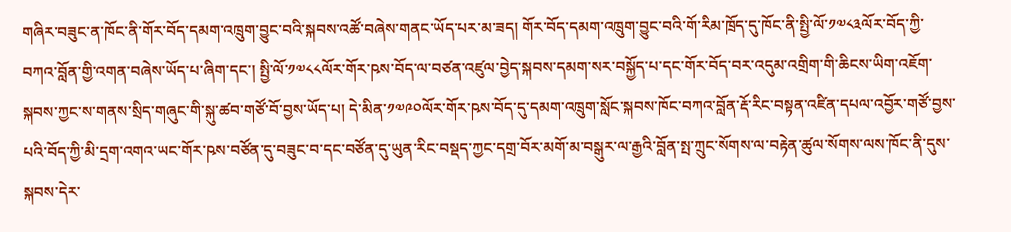གཞིར་བཟུང་ན་ཁོང་ནི་གོར་བོད་དམག་འཁྲུག་བྱུང་བའི་སྐབས་འཚོ་བཞེས་གནང་ཡོད་པར་མ་ཟད། གོར་བོད་དམག་འཁྲུག་བྱུང་བའི་གོ་རིམ་ཁྲོད་དུ་ཁོང་ནི་སྤྱི་ལོ་༡༧༨༣ལོར་བོད་ཀྱི་བཀའ་བློན་གྱི་འགན་བཞེས་ཡོད་པ་ཞིག་དང་། སྤྱི་ལོ་༡༧༨༨ལོར་གོར་ཥས་བོད་ལ་བཙན་འཛུལ་བྱེད་སྐབས་དམག་སར་བསྐྱོད་པ་དང་གོར་བོད་བར་འདུམ་འགྲིག་གི་ཆིངས་ཡིག་འཇོག་སྐབས་ཀྱང་ས་གནས་སྲིད་གཞུང་གི་སྐུ་ཚབ་གཙོ་བོ་བྱས་ཡོད་པ། དེ་མིན་༡༧༩༠ལོར་གོར་ཥས་བོད་དུ་དམག་འཁྲུག་སློང་སྐབས་ཁོང་བཀའ་བློན་རྡོ་རིང་བསྟན་འཛིན་དཔལ་འབྱོར་གཙོ་བྱས་པའི་བོད་ཀྱི་མི་དྲག་འགའ་ཡང་གོར་ཥས་བཙོན་དུ་བཟུང་བ་དང་བཙོན་དུ་ཡུན་རིང་བསྡད་ཀྱང་དགྲ་བོར་མགོ་མ་བསྒུར་ལ་རྒྱའི་བློན་སྤ་ཀྲུང་སོགས་ལ་བརྟེན་ཚུལ་སོགས་ལས་ཁོང་ནི་དུས་སྐབས་དེར་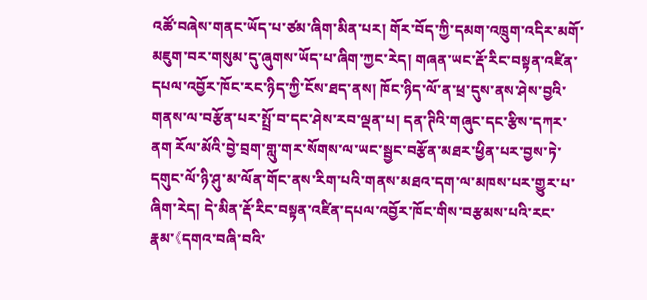འཚོ་བཞེས་གནང་ཡོད་པ་ཙམ་ཞིག་མིན་པར། གོར་བོད་ཀྱི་དམག་འཁྲུག་འདིར་མགོ་མཇུག་བར་གསུམ་དུ་ཞུགས་ཡོད་པ་ཞིག་ཀྱང་རེད། གཞན་ཡང་རྡོ་རིང་བསྟན་འཛིན་དཔལ་འབྱོར་ཁོང་རང་ཉིད་ཀྱི་ངོས་ཐད་ནས། ཁོང་ཉིད་ལོ་ན་ཕྲ་དུས་ནས་ཤེས་བྱའི་གནས་ལ་བརྩོན་པར་སྤྲོ་བ་དང་ཤེས་རབ་ལྡན་པ། དན་ཊིའི་གཞུང་དང་རྩིས་དཀར་ནག རོལ་མོའི་བྱེ་བྲག་གླུ་གར་སོགས་ལ་ཡང་སྦྱང་བརྩོན་མཐར་ཕྱིན་པར་བྱས་ཏེ་དགུང་ལོ་ཉི་ཤུ་མ་ལོན་གོང་ནས་རིག་པའི་གནས་མཐའ་དག་ལ་མཁས་པར་གྱུར་པ་ཞིག་རེད། དེ་མིན་རྡོ་རིང་བསྟན་འཛིན་དཔལ་འབྱོར་ཁོང་གིས་བརྩམས་པའི་རང་རྣམ་《དགའ་བཞི་བའི་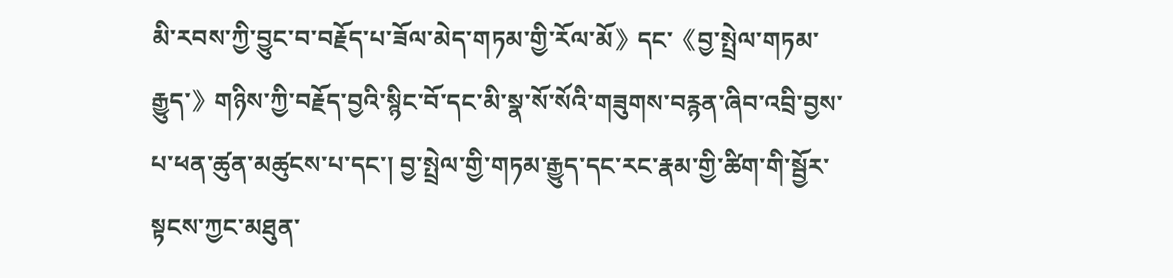མི་རབས་ཀྱི་བྱུང་བ་བརྗོད་པ་ཟོལ་མེད་གཏམ་གྱི་རོལ་མོ》དང་《བྱ་སྤྲེལ་གཏམ་རྒྱུད་》གཉིས་ཀྱི་བརྗོད་བྱའི་སྙིང་བོ་དང་མི་སྣ་སོ་སོའི་གཟུགས་བརྙན་ཞིབ་འབྲི་བྱས་པ་ཕན་ཚུན་མཚུངས་པ་དང་། བྱ་སྤྲེལ་གྱི་གཏམ་རྒྱུད་དང་རང་རྣམ་གྱི་ཚིག་གི་སྦྱོར་སྟངས་ཀྱང་མཐུན་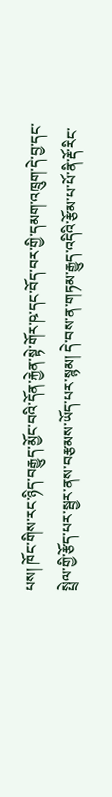པས། ཁོང་གིས་རང་ཉིད་བརྒྱུད་མྱོང་བའི་དོན་རྐྱེན་སྟེ་གོར་ཥ་དང་བོད་བར་གྱི་དམག་འཁྲུག་དེ་བྱ་དང་སྤྲེལ་གྱི་རྩོད་པར་སྦྱར་ནས་བརྩམས་ཡོད་པར་སྙམ། དེ་བས་ན་གཏམ་རྒྱུད་འདིའི་རྩོམ་པ་པོ་ནི་རྡོ་རིང་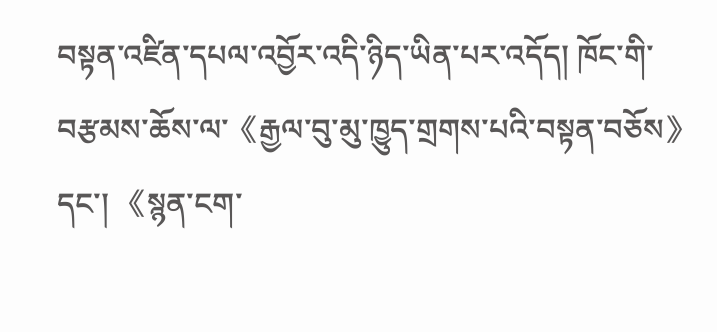བསྟན་འཛིན་དཔལ་འབྱོར་འདི་ཉིད་ཡིན་པར་འདོད། ཁོང་གི་བརྩམས་ཆོས་ལ་《རྒྱལ་བུ་མུ་ཁྱུད་གྲགས་པའི་བསྟན་བཅོས》དང་། 《སྙན་ངག་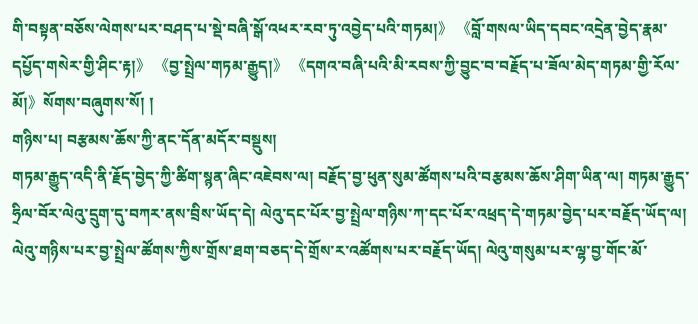གི་བསྟན་བཅོས་ལེགས་པར་བཤད་པ་སྡེ་བཞི་སྒོ་འཕར་རབ་ཏུ་འབྱེད་པའི་གཏམ།》 《བློ་གསལ་ཡིད་དབང་འདྲེན་བྱེད་རྣམ་དཔྱོད་གསེར་གྱི་ཤིང་རྟ།》 《བྱ་སྤྲེལ་གཏམ་རྒྱུད།》 《དགའ་བཞི་པའི་མི་རབས་ཀྱི་བྱུང་བ་བརྗོད་པ་ཟོལ་མེད་གཏམ་གྱི་རོལ་མོ།》སོགས་བཞུགས་སོ། །
གཉིས་པ། བརྩམས་ཆོས་ཀྱི་ནང་དོན་མདོར་བསྡུས།
གཏམ་རྒྱུད་འདི་ནི་རྗོད་བྱེད་ཀྱི་ཚིག་སྙན་ཞིང་འཇེབས་ལ། བརྗོད་བྱ་ཕུན་སུམ་ཚོགས་པའི་བརྩམས་ཆོས་ཤིག་ཡིན་ལ། གཏམ་རྒྱུད་ཧྲིལ་བོར་ལེའུ་དྲུག་དུ་བཀར་ནས་བྲིས་ཡོད་དེ། ལེའུ་དང་པོར་བྱ་སྤྲེལ་གཉིས་ཀ་དང་པོར་འཕྲད་དེ་གཏམ་བྱེད་པར་བརྗོད་ཡོད་ལ། ལེའུ་གཉིས་པར་བྱ་སྤྲེལ་ཚོགས་ཀྱིས་གྲོས་ཐག་བཅད་དེ་གྲོས་ར་འཚོགས་པར་བརྗོད་ཡོད། ལེའུ་གསུམ་པར་ལྷ་བྱ་གོང་མོ་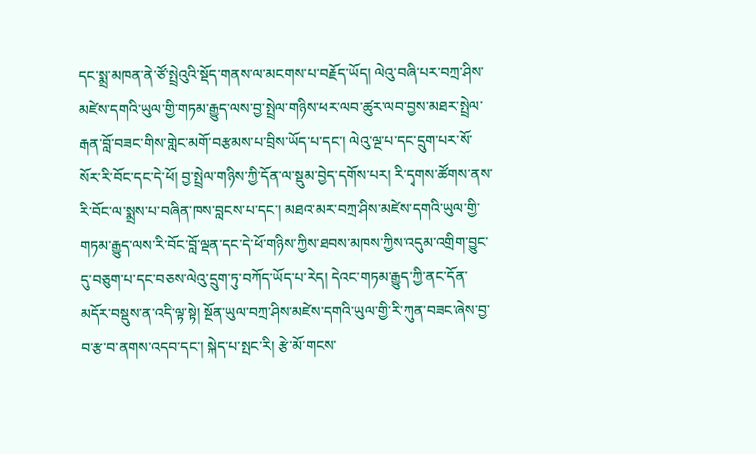དང་སྨྲ་མཁན་ནེ་ཙོ་སྤྲེའུའི་སྡོད་གནས་ལ་མངགས་པ་བརྗོད་ཡོད། ལེའུ་བཞི་པར་བཀྲ་ཤིས་མཛེས་དགའི་ཡུལ་གྱི་གཏམ་རྒྱུད་ལས་བྱ་སྤྲེལ་གཉིས་ཕར་ལབ་ཚུར་ལབ་བྱས་མཐར་སྤྲེལ་རྒན་བློ་བཟང་གིས་གླེང་མགོ་བརྩམས་པ་བྲིས་ཡོད་པ་དང་། ལེའུ་ལྔ་པ་དང་དྲུག་པར་སོ་སོར་རི་བོང་དང་དེ་ཕོ། བྱ་སྤྲེལ་གཉིས་ཀྱི་དོན་ལ་སྡུམ་བྱེད་དགོས་པར། རི་དྭགས་ཚོགས་ནས་རི་བོང་ལ་སྨྲས་པ་བཞིན་ཁས་བླངས་པ་དང་། མཐའ་མར་བཀྲ་ཤིས་མཛེས་དགའི་ཡུལ་གྱི་གཏམ་རྒྱུད་ལས་རི་བོང་བློ་ལྡན་དང་དེ་ཕོ་གཉིས་ཀྱིས་ཐབས་མཁས་ཀྱིས་འདུམ་འགྲིག་བྱུང་དུ་བཅུག་པ་དང་བཅས་ལེའུ་དྲུག་ཏུ་བཀོད་ཡོད་པ་རེད། དེའང་གཏམ་རྒྱུད་ཀྱི་ནང་དོན་མདོར་བསྡུས་ན་འདི་ལྟ་སྟེ། སྔོན་ཡུལ་བཀྲ་ཤིས་མཛེས་དགའི་ཡུལ་གྱི་རི་ཀུན་བཟང་ཞེས་བྱ་བ་རྩ་བ་ནགས་འདབ་དང་། སྐེད་པ་སྤང་རི། རྩེ་མོ་གངས་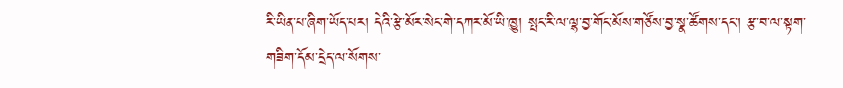རི་ཡིན་པ་ཞིག་ཡོད་པར། དེའི་རྩེ་མོར་སེང་གེ་དཀར་མོ་ཡི་ཁྱུ། སྤང་རི་ལ་ལྷ་བྱ་གོང་མོས་གཙོས་བྱ་སྣ་ཚོགས་དང་། རྩ་བ་ལ་སྟག་གཟིག་དོམ་དྲེད་ལ་སོགས་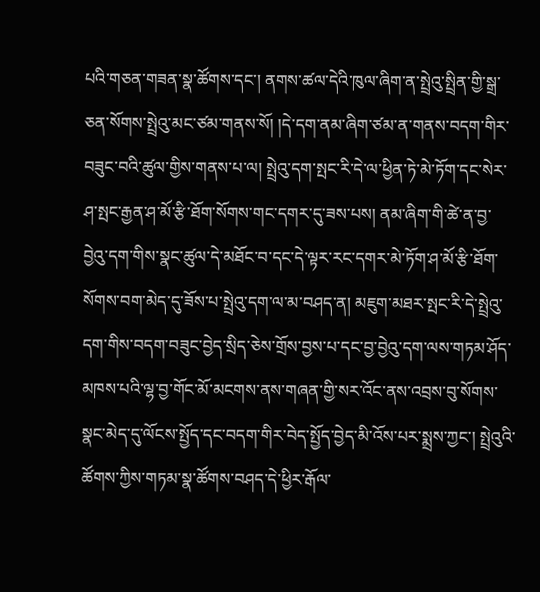པའི་གཅན་གཟན་སྣ་ཚོགས་དང་། ནགས་ཚལ་དེའི་ཁུལ་ཞིག་ན་སྤྲེའུ་སྤྲིན་གྱི་སྒྲ་ཅན་སོགས་སྤྲེའུ་མང་ཙམ་གནས་སོ། །དེ་དག་ནམ་ཞིག་ཙམ་ན་གནས་བདག་གིར་བཟུང་བའི་ཚུལ་གྱིས་གནས་པ་ལ། སྤྲེའུ་དག་སྤང་རི་དེ་ལ་ཕྱིན་ཏེ་མེ་ཏོག་དང་སེར་ཤ་སྤང་རྒྱན་ཤ་མོ་རྩི་ཐོག་སོགས་གང་དགར་དུ་ཟས་པས། ནམ་ཞིག་གི་ཚེ་ན་བྱ་བྱེའུ་དག་གིས་སྣང་ཚུལ་དེ་མཐོང་བ་དང་དེ་ལྟར་རང་དགར་མེ་ཏོག་ཤ་མོ་རྩི་ཐོག་སོགས་བག་མེད་དུ་ཟོས་པ་སྤྲེའུ་དག་ལ་མ་བཤད་ན། མཇུག་མཐར་སྤང་རི་དེ་སྤྲེའུ་དག་གིས་བདག་བཟུང་བྱེད་སྲིད་ཅེས་གྲོས་བྱས་པ་དང་བྱ་བྱེའུ་དག་ལས་གཏམ་ཤོད་མཁས་པའི་ལྷ་བྱ་གོང་མོ་མངགས་ནས་གཞན་གྱི་སར་འོང་ནས་འབྲས་བུ་སོགས་སྣང་མེད་དུ་ལོངས་སྤྱོད་དང་བདག་གིར་བེད་སྤྱོད་བྱེད་མི་འོས་པར་སྨྲས་ཀྱང་། སྤྲེའུའི་ཚོགས་ཀྱིས་གཏམ་སྣ་ཚོགས་བཤད་དེ་ཕྱིར་རྒོལ་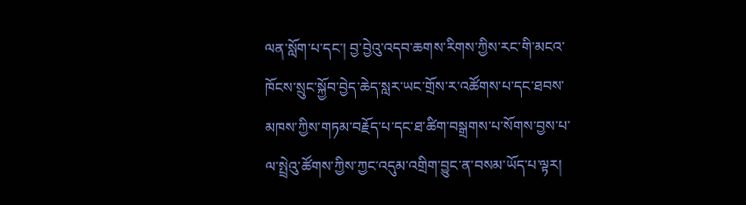ལན་སློག་པ་དང་། བྱ་བྱེའུ་འདབ་ཆགས་རིགས་ཀྱིས་རང་གི་མངའ་ཁོངས་སྲུང་སྐྱོབ་བྱེད་ཆེད་སླར་ཡང་གྲོས་ར་འཚོགས་པ་དང་ཐབས་མཁས་ཀྱིས་གཏམ་བརྗོད་པ་དང་ཐ་ཚིག་བསྒྲགས་པ་སོགས་བྱས་པ་ལ་སྤྲེའུ་ཚོགས་ཀྱིས་ཀྱང་འདུམ་འགྲིག་བྱུང་ན་བསམ་ཡོད་པ་ལྟར།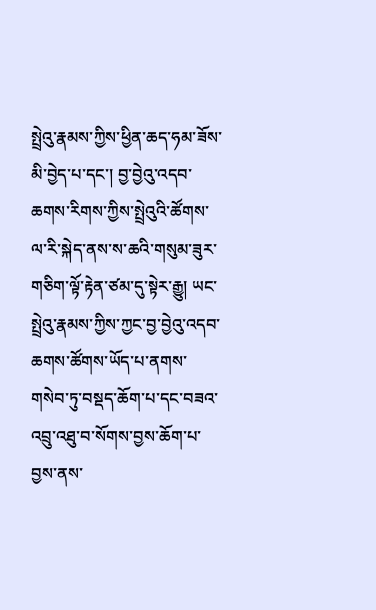སྤྲེའུ་རྣམས་ཀྱིས་ཕྱིན་ཆད་ཧམ་ཟོས་མི་བྱེད་པ་དང་། བྱ་བྱེའུ་འདབ་ཆགས་རིགས་ཀྱིས་སྤྲེའུའི་ཚོགས་ལ་རི་སྐེད་ནས་ས་ཆའི་གསུམ་ཟུར་གཅིག་ལྟོ་རྟེན་ཙམ་དུ་སྟེར་རྒྱུ། ཡང་སྤྲེའུ་རྣམས་ཀྱིས་ཀྱང་བྱ་བྱེའུ་འདབ་ཆགས་ཚོགས་ཡོད་པ་ནགས་གསེབ་ཏུ་བསྡད་ཆོག་པ་དང་བཟའ་འབྲུ་འཐུ་བ་སོགས་བྱས་ཆོག་པ་བྱས་ནས་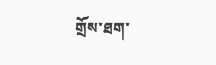གྲོས་ཐག་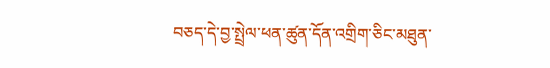བཅད་དེ་བྱ་སྤྲེལ་ཕན་ཚུན་དོན་འགྲིག་ཅིང་མཐུན་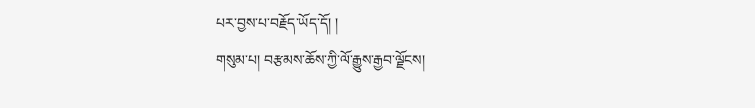པར་བྱས་པ་བརྗོད་ཡོད་དོ། །
གསུམ་པ། བརྩམས་ཆོས་ཀྱི་ལོ་རྒྱུས་རྒྱབ་ལྗོངས།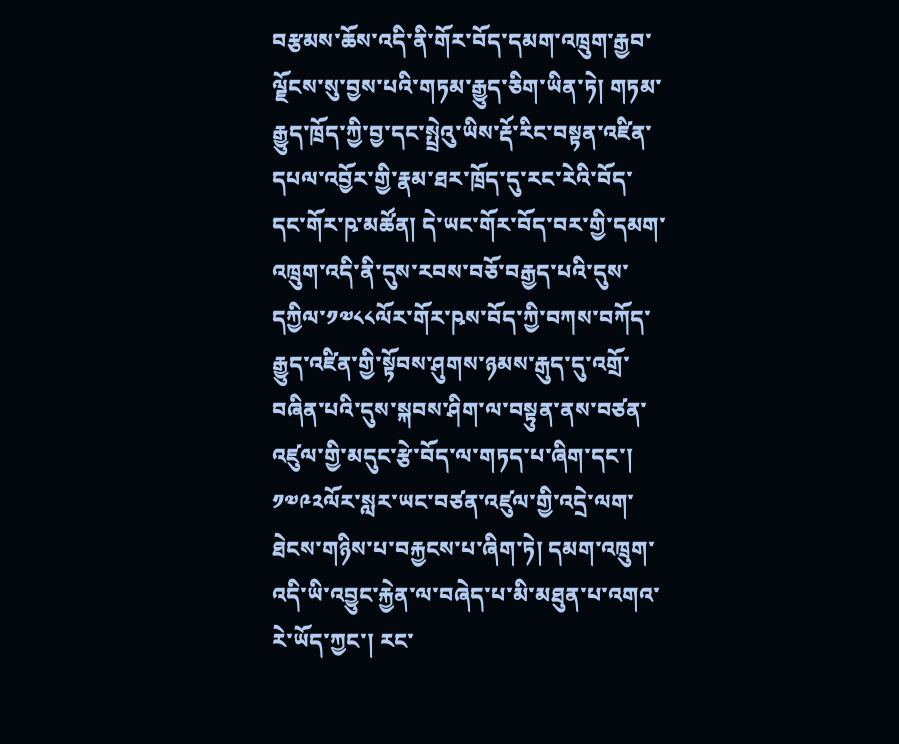བརྩམས་ཆོས་འདི་ནི་གོར་བོད་དམག་འཁྲུག་རྒྱབ་ལྗོངས་སུ་བྱས་པའི་གཏམ་རྒྱུད་ཅིག་ཡིན་ཏེ། གཏམ་རྒྱུད་ཁྲོད་ཀྱི་བྱ་དང་སྤྲེའུ་ཡིས་རྡོ་རིང་བསྟན་འཛིན་དཔལ་འབྱོར་གྱི་རྣམ་ཐར་ཁྲོད་དུ་རང་རེའི་བོད་དང་གོར་ཥ་མཚོན། དེ་ཡང་གོར་བོད་བར་གྱི་དམག་འཁྲུག་འདི་ནི་དུས་རབས་བཅོ་བརྒྱད་པའི་དུས་དཀྱིལ་༡༧༨༨ལོར་གོར་ཥས་བོད་ཀྱི་བཀས་བཀོད་རྒྱུད་འཛིན་གྱི་སྟོབས་ཤུགས་ཉམས་རྒུད་དུ་འགྲོ་བཞིན་པའི་དུས་སྐབས་ཤིག་ལ་བསྟུན་ནས་བཙན་འཛུལ་གྱི་མདུང་རྩེ་བོད་ལ་གཏད་པ་ཞིག་དང་། ༡༧༩༢ལོར་སླར་ཡང་བཙན་འཛུལ་གྱི་འདྲེ་ལག་ཐེངས་གཉིས་པ་བརྐྱངས་པ་ཞིག་ཏེ། དམག་འཁྲུག་འདི་ཡི་འབྱུང་རྐྱེན་ལ་བཞེད་པ་མི་མཐུན་པ་འགའ་རེ་ཡོད་ཀྱང་། རང་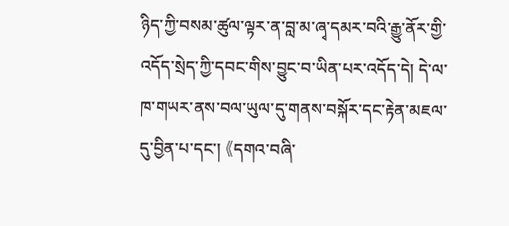ཉིད་ཀྱི་བསམ་ཚུལ་ལྟར་ན་བླ་མ་ཞྭ་དམར་བའི་རྒྱུ་ནོར་གྱི་འདོད་སྲེད་ཀྱི་དབང་གིས་བྱུང་བ་ཡིན་པར་འདོད་དེ། དེ་ལ་ཁ་གཡར་ནས་བལ་ཡུལ་དུ་གནས་བསྐོར་དང་རྟེན་མཇལ་དུ་བྱིན་པ་དང་། 《དགའ་བཞི་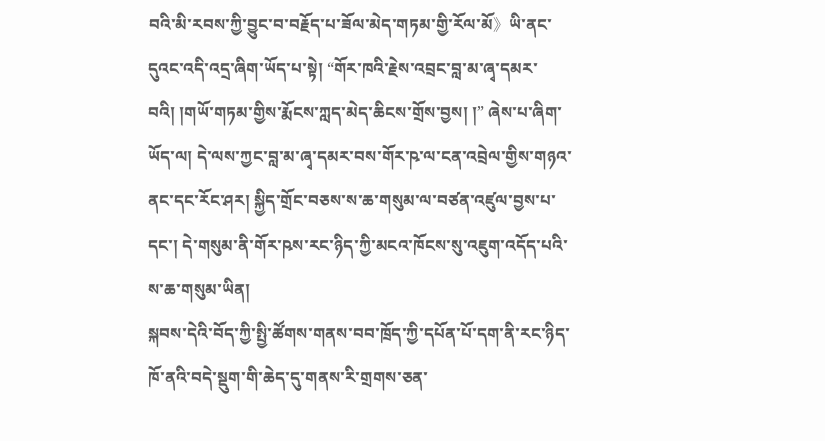བའི་མི་རབས་ཀྱི་བྱུང་བ་བརྗོད་པ་ཟོལ་མེད་གཏམ་གྱི་རོལ་མོ》ཡི་ནང་དུའང་འདི་འདྲ་ཞིག་ཡོད་པ་སྟེ། “གོར་ཁའི་རྗེས་འབྲང་བླ་མ་ཞྭ་དམར་བའི། །གཡོ་གཏམ་གྱིས་རྨོངས་ཀླད་མེད་ཆིངས་གྲོས་བྱས། །” ཞེས་པ་ཞིག་ཡོད་ལ། དེ་ལས་ཀྱང་བླ་མ་ཞྭ་དམར་བས་གོར་ཥ་ལ་ངན་འབྲེལ་གྱིས་གཉའ་ནང་དང་རོང་ཤར། སྐྱིད་གྲོང་བཅས་ས་ཆ་གསུམ་ལ་བཙན་འཛུལ་བྱས་པ་དང་། དེ་གསུམ་ནི་གོར་ཥས་རང་ཉིད་ཀྱི་མངའ་ཁོངས་སུ་འཇུག་འདོད་པའི་ས་ཆ་གསུམ་ཡིན།
སྐབས་དེའི་བོད་ཀྱི་སྤྱི་ཚོགས་གནས་བབ་ཁྲོད་ཀྱི་དཔོན་པོ་དག་ནི་རང་ཉིད་ཁོ་ནའི་བདེ་སྡུག་གི་ཆེད་དུ་གནས་རི་གྲགས་ཅན་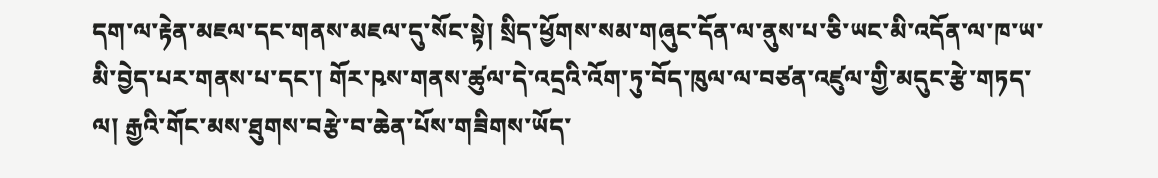དག་ལ་རྟེན་མཇལ་དང་གནས་མཇལ་དུ་སོང་སྟེ། སྲིད་ཕྱོགས་སམ་གཞུང་དོན་ལ་ནུས་པ་ཅི་ཡང་མི་འདོན་ལ་ཁ་ཡ་མི་བྱེད་པར་གནས་པ་དང་། གོར་ཥས་གནས་ཚུལ་དེ་འདྲའི་འོག་ཏུ་བོད་ཁུལ་ལ་བཙན་འཛུལ་གྱི་མདུང་རྩེ་གཏད་ལ། རྒྱའི་གོང་མས་ཐུགས་བརྩེ་བ་ཆེན་པོས་གཟིགས་ཡོད་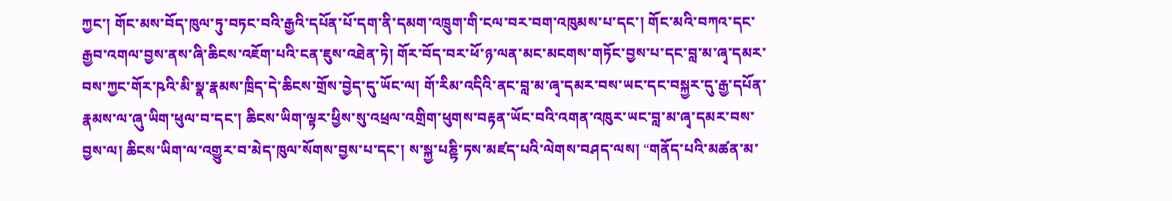ཀྱང་། གོང་མས་བོད་ཁུལ་ཏུ་བཏང་བའི་རྒྱའི་དཔོན་པོ་དག་ནི་དམག་འཁྲུག་གི་ངལ་བར་བག་འཁུམས་པ་དང་། གོང་མའི་བཀའ་དང་རྒྱབ་འགལ་བྱས་ནས་ཞི་ཆིངས་འཇོག་པའི་ངན་ཇུས་འཐེན་ཏེ། གོར་བོད་བར་ཕོ་ཉ་ལན་མང་མངགས་གཏོང་བྱས་པ་དང་བླ་མ་ཞྭ་དམར་བས་ཀྱང་གོར་ཥའི་མི་སྣ་རྣམས་ཁྲིད་དེ་ཆིངས་གྲོས་བྱེད་དུ་ཡོང་ལ། གོ་རིམ་འདིའི་ནང་བླ་མ་ཞྭ་དམར་བས་ཡང་དང་བསྐྱར་དུ་རྒྱ་དཔོན་རྣམས་ལ་ཞུ་ཡིག་ཕུལ་བ་དང་། ཆིངས་ཡིག་ལྟར་ཕྱིས་སུ་འཕྲལ་འགྲིག་ཕུགས་བརྟན་ཡོང་བའི་འགན་འཁུར་ཡང་བླ་མ་ཞྭ་དམར་བས་བྱས་ལ། ཆིངས་ཡིག་ལ་འགྱུར་བ་མེད་ཁུལ་སོགས་བྱས་པ་དང་། ས་སྐྱ་པཎྟི་ཏས་མཛད་པའི་ལེགས་བཤད་ལས། “གནོད་པའི་མཚན་མ་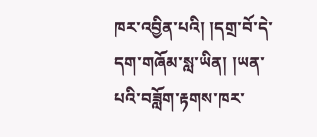ཁར་འབྱིན་པའི། །དགྲ་བོ་དེ་དག་གཞོམ་སླ་ཡིན། །ཡན་པའི་བཟློག་རྟགས་ཁར་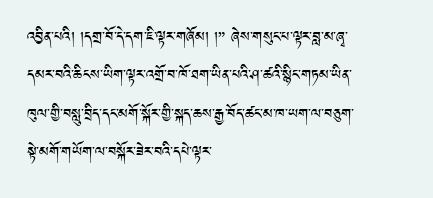འབྱིན་པའི། །དགྲ་བོ་དེ་དག་ཇི་ལྟར་གཞོམ། །” ཞེས་གསུང་པ་ལྟར་བླ་མ་ཞྭ་དམར་བའི་ཆིངས་ཡིག་ལྟར་འགྲོ་བ་ཁོ་ཐག་ཡིན་པའི་ཤ་ཚའི་སྙིང་གཏམ་ཡིན་ཁུལ་གྱི་བསླུ་བྲིད་དང་མགོ་སྐོར་གྱི་སྐད་ཆས་རྒྱ་བོད་ཚང་མ་ཁ་ཡག་ལ་བཅུག་སྟེ་མགོ་གཡོག་ལ་བསྐོར་ཟེར་བའི་དཔེ་ལྟར་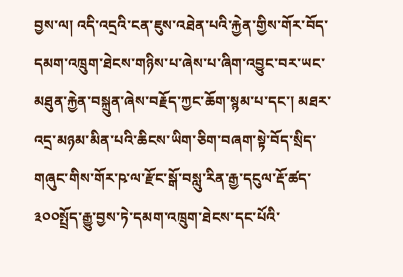བྱས་ལ། འདི་འདྲའི་ངན་ཇུས་འཐེན་པའི་རྐྱེན་གྱིས་གོར་བོད་དམག་འཁྲུག་ཐེངས་གཉིས་པ་ཞེས་པ་ཞིག་འབྱུང་བར་ཡང་མཐུན་རྐྱེན་བསྐྲུན་ཞེས་བརྗོད་ཀྱང་ཆོག་སྙམ་པ་དང་། མཐར་འདྲ་མཉམ་མིན་པའི་ཆིངས་ཡིག་ཅིག་བཞག་སྟེ་བོད་སྲིད་གཞུང་གིས་གོར་ཥ་ལ་རྫོང་སྒོ་བསླུ་རིན་རྒྱ་དངུལ་རྡོ་ཚད་༣༠༠སྤྲོད་རྒྱུ་བྱས་ཏེ་དམག་འཁྲུག་ཐེངས་དང་པོའི་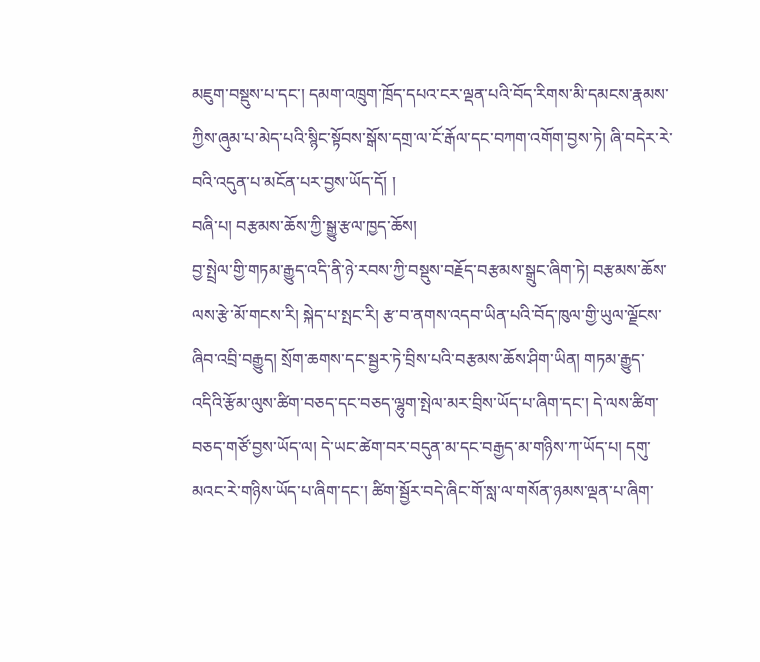མཇུག་བསྡུས་པ་དང་། དམག་འཁྲུག་ཁྲོད་དཔའ་ངར་ལྡན་པའི་བོད་རིགས་མི་དམངས་རྣམས་ཀྱིས་ཞུམ་པ་མེད་པའི་སྙིང་སྟོབས་སྒོས་དགྲ་ལ་ངོ་རྒོལ་དང་བཀག་འགོག་བྱས་ཏེ། ཞི་བདེར་རེ་བའི་འདུན་པ་མངོན་པར་བྱས་ཡོད་དོ། །
བཞི་པ། བརྩམས་ཆོས་ཀྱི་སྒྱུ་རྩལ་ཁྱད་ཆོས།
བྱ་སྤྲེལ་གྱི་གཏམ་རྒྱུད་འདི་ནི་ཉེ་རབས་ཀྱི་བསྡུས་བརྗོད་བརྩམས་སྒྲུང་ཞིག་ཏེ། བརྩམས་ཆོས་ལས་རྩེ་མོ་གངས་རི། སྐེད་པ་སྤང་རི། རྩ་བ་ནགས་འདབ་ཡིན་པའི་བོད་ཁུལ་གྱི་ཡུལ་ལྗོངས་ཞིབ་འབྲི་བརྒྱུད། སྲོག་ཆགས་དང་སྦྱར་ཏེ་བྲིས་པའི་བརྩམས་ཆོས་ཤིག་ཡིན། གཏམ་རྒྱུད་འདིའི་རྩོམ་ལུས་ཚིག་བཅད་དང་བཅད་ལྷུག་སྤེལ་མར་བྲིས་ཡོད་པ་ཞིག་དང་། དེ་ལས་ཚིག་བཅད་གཙོ་བྱས་ཡོད་ལ། དེ་ཡང་ཚེག་བར་བདུན་མ་དང་བརྒྱད་མ་གཉིས་ཀ་ཡོད་པ། དགུ་མའང་རེ་གཉིས་ཡོད་པ་ཞིག་དང་། ཚིག་སྦྱོར་བདེ་ཞིང་གོ་སླ་ལ་གསོན་ཉམས་ལྡན་པ་ཞིག་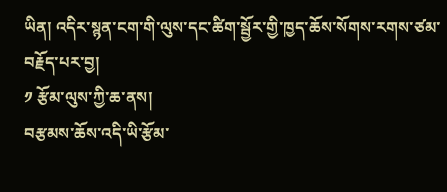ཡིན། འདིར་སྙན་ངག་གི་ལུས་དང་ཚིག་སྦྱོར་གྱི་ཁྱད་ཆོས་སོགས་རགས་ཙམ་བརྗོད་པར་བྱ།
༡ རྩོམ་ལུས་ཀྱི་ཆ་ནས།
བརྩམས་ཆོས་འདི་ཡི་རྩོམ་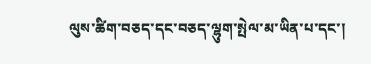ལུས་ཚིག་བཅད་དང་བཅད་ལྷུག་སྤེལ་མ་ཡིན་པ་དང་།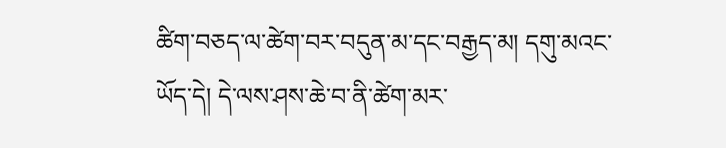ཚིག་བཅད་ལ་ཚེག་བར་བདུན་མ་དང་བརྒྱད་མ། དགུ་མའང་ཡོད་དེ། དེ་ལས་ཤས་ཆེ་བ་ནི་ཚེག་མར་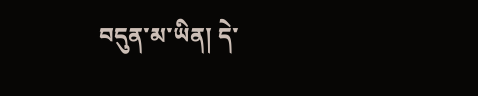བདུན་མ་ཡིན། དེ་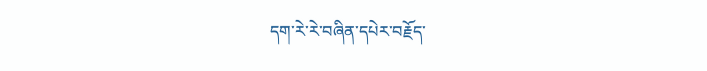དག་རེ་རེ་བཞིན་དཔེར་བརྗོད་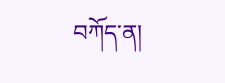བཀོད་ན།